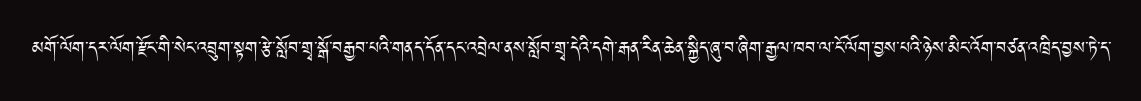མགོ་ལོག་དར་ལོག་རྫོང་གི་སེང་འབྲུག་སྟག་རྩེ་སློབ་གྲྭ་སྒོ་བརྒྱབ་པའི་གནད་དོན་དང་འབྲེལ་ནས་སློབ་གྲྭ་དེའི་དགེ་རྒན་རིན་ཆེན་སྐྱིད་ཞུ་བ་ཞིག་རྒྱལ་ཁབ་ལ་ངོ་ལོག་བྱས་པའི་ཉེས་མིང་འོག་བཙན་འཁྲིད་བྱས་ཏེ་ད་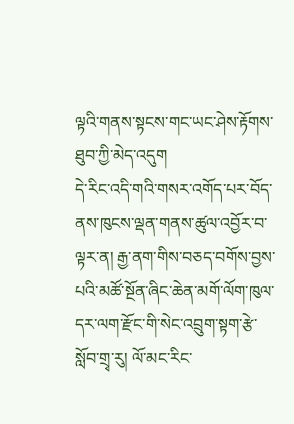ལྟའི་གནས་སྟངས་གང་ཡང་ཤེས་རྟོགས་ཐུབ་ཀྱི་མེད་འདུག
དེ་རིང་འདི་གའི་གསར་འགོད་པར་བོད་ནས་ཁུངས་ལྡན་གནས་ཚུལ་འབྱོར་བ་ལྟར་ན། རྒྱ་ནག་གིས་བཅད་བགོས་བྱས་པའི་མཚོ་སྔོན་ཞིང་ཆེན་མགོ་ལོག་ཁུལ་དར་ལག་རྫོང་གི་སེང་འབྲུག་སྟག་རྩེ་སློབ་གྲྭ་རུ། ལོ་མང་རིང་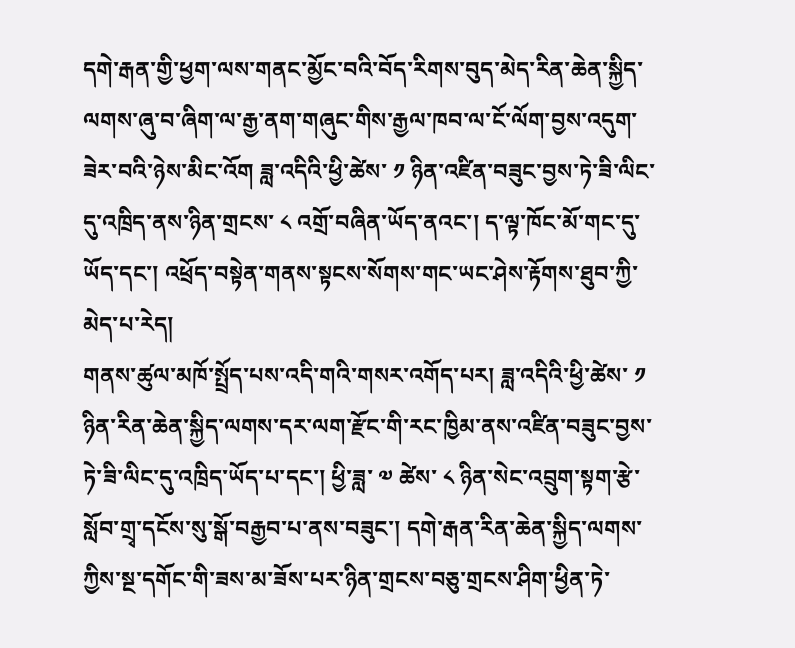དགེ་རྒན་གྱི་ཕྱག་ལས་གནང་མྱོང་བའི་བོད་རིགས་བུད་མེད་རིན་ཆེན་སྐྱིད་ལགས་ཞུ་བ་ཞིག་ལ་རྒྱ་ནག་གཞུང་གིས་རྒྱལ་ཁབ་ལ་ངོ་ལོག་བྱས་འདུག་ཟེར་བའི་ཉེས་མིང་འོག ཟླ་འདིའི་ཕྱི་ཚེས་ ༡ ཉིན་འཛིན་བཟུང་བྱས་ཏེ་ཟི་ལིང་དུ་འཁྲིད་ནས་ཉིན་གྲངས་ ༨ འགྲོ་བཞིན་ཡོད་ནའང་། ད་ལྟ་ཁོང་མོ་གང་དུ་ཡོད་དང་། འཕྲོད་བསྟེན་གནས་སྟངས་སོགས་གང་ཡང་ཤེས་རྟོགས་ཐུབ་ཀྱི་མེད་པ་རེད།
གནས་ཚུལ་མཁོ་སྤྲོད་པས་འདི་གའི་གསར་འགོད་པར། ཟླ་འདིའི་ཕྱི་ཚེས་ ༡ ཉིན་རིན་ཆེན་སྐྱིད་ལགས་དར་ལག་རྫོང་གི་རང་ཁྱིམ་ནས་འཛིན་བཟུང་བྱས་ཏེ་ཟི་ལིང་དུ་འཁྲིད་ཡོད་པ་དང་། ཕྱི་ཟླ་ ༧ ཚེས་ ༨ ཉིན་སེང་འབྲུག་སྟག་རྩེ་སློབ་གྲྭ་དངོས་སུ་སྒོ་བརྒྱབ་པ་ནས་བཟུང་། དགེ་རྒན་རིན་ཆེན་སྐྱིད་ལགས་ཀྱིས་སྔ་དགོང་གི་ཟས་མ་ཟོས་པར་ཉིན་གྲངས་བཅུ་གྲངས་ཤིག་ཕྱིན་ཏེ་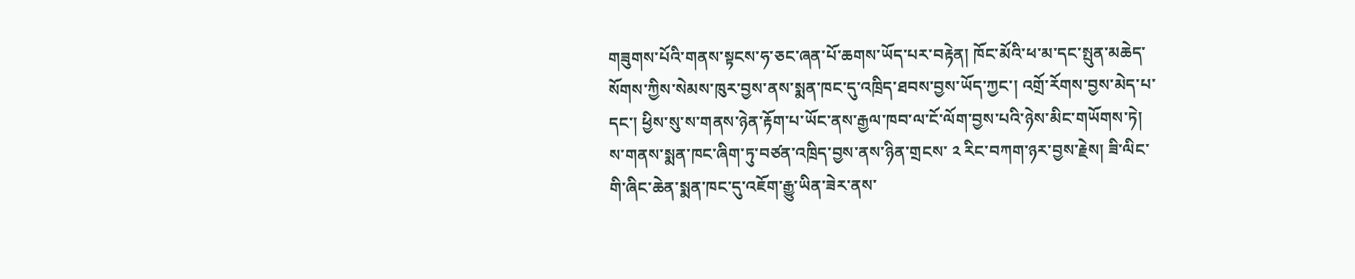གཟུགས་པོའི་གནས་སྟངས་ཧ་ཅང་ཞན་པོ་ཆགས་ཡོད་པར་བརྟེན། ཁོང་མོའི་ཕ་མ་དང་སྤུན་མཆེད་སོགས་ཀྱིས་སེམས་ཁུར་བྱས་ནས་སྨན་ཁང་དུ་འཁྲིད་ཐབས་བྱས་ཡོད་ཀྱང་། འགྲོ་རོགས་བྱས་མེད་པ་དང་། ཕྱིས་སུ་ས་གནས་ཉེན་རྟོག་པ་ཡོང་ནས་རྒྱལ་ཁབ་ལ་ངོ་ལོག་བྱས་པའི་ཉེས་མིང་གཡོགས་ཏེ། ས་གནས་སྨན་ཁང་ཞིག་ཏུ་བཙན་འཁྲིད་བྱས་ནས་ཉིན་གྲངས་ ༢ རིང་བཀག་ཉར་བྱས་རྗེས། ཟི་ལིང་གི་ཞིང་ཆེན་སྨན་ཁང་དུ་འཇོག་རྒྱུ་ཡིན་ཟེར་ནས་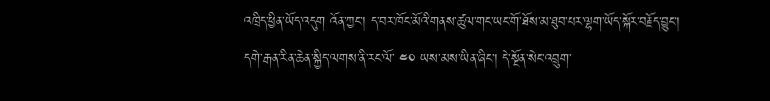འཁྲིད་ཕྱིན་ཡོད་འདུག འོན་ཀྱང་། ད་བར་ཁོང་མོའི་གནས་ཚུལ་གང་ཡང་གོ་ཐོས་མ་ཐུབ་པར་ལྷག་ཡོད་སྐོར་བརྗོད་བྱུང་།
དགེ་རྒན་རིན་ཆེན་སྐྱིད་ལགས་ནི་རང་ལོ་ ༤༠ ཡས་མས་ཡིན་ཞིང་། དེ་སྔོན་སེང་འབྲུག་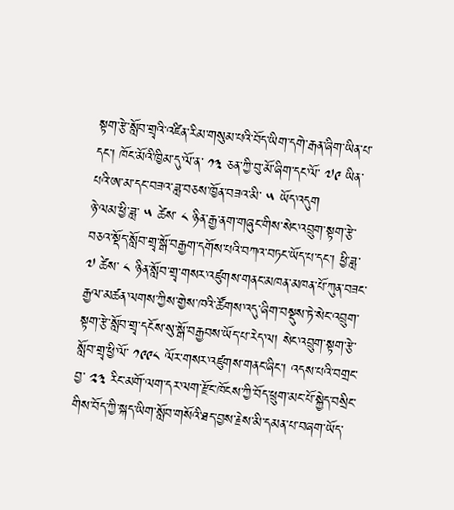སྟག་རྩེ་སློབ་གྲྭའི་འཛིན་རིམ་གསུམ་པའི་བོད་ཡིག་དགེ་རྒན་ཞིག་ཡིན་པ་དང་། ཁོང་མོའི་ཁྱིམ་དུ་ལོ་ན་ ༡༣ ཅན་ཀྱི་བུ་མོ་ཞིག་དང་ལོ་ ༧༩ ཡིན་པའི་ཨ་མ་དང་བཟའ་ཟླ་བཅས་ཁྱོན་བཟའ་མི་ ༥ ཡོད་འདུག
ཉེ་ལམ་ཕྱི་ཟླ་ ༥ ཚེས་ ༨ ཉིན་རྒྱ་ནག་གཞུང་གིས་སེང་འབྲུག་སྟག་རྩེ་བཅའ་སྡོད་སློབ་གྲྭ་སྒོ་བརྒྱག་དགོས་པའི་བཀའ་བཏང་ཡོད་པ་དང་། ཕྱི་ཟླ་ ༧ ཚེས་ ༨ ཉིན་སློབ་གྲྭ་གསར་འཛུགས་གནང་མཁན་མཁན་པོ་ཀུན་བཟང་རྒྱལ་མཚན་ལགས་ཀྱིས་གྱེས་ཁའི་ཚོགས་འདུ་ཞིག་བསྡུས་ཏེ་སེང་འབྲུག་སྟག་རྩེ་སློབ་གྲྭ་དངོས་སུ་སྒོ་བརྒྱབས་ཡོད་པ་རེད་ལ། སེང་འབྲུག་སྟག་རྩེ་སློབ་གྲྭ་ཕྱི་ལོ་ ༡༩༩༨ ལོར་གསར་འཛུགས་གནང་ཞིང་། འདས་པའི་བགྲང་བྱ་ ༢༣ རིང་མགོ་ལག་དར་ལག་རྫོང་ཁོངས་ཀྱི་བོད་ཕྲུག་མང་པོ་སྐྱེད་བསྲིང་གིས་བོད་ཀྱི་སྐད་ཡིག་སློབ་གསོའི་ཐད་བྱས་རྗེས་མི་དམན་པ་བཞག་ཡོད་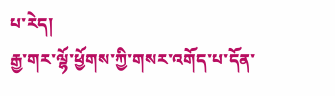པ་རེད།
རྒྱ་གར་ལྷོ་ཕྱོགས་ཀྱི་གསར་འགོད་པ་དོན་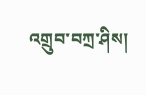འགྲུབ་བཀྲ་ཤིས།